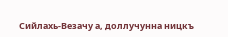Сийлахь-Везачу а, доллучунна ницкъ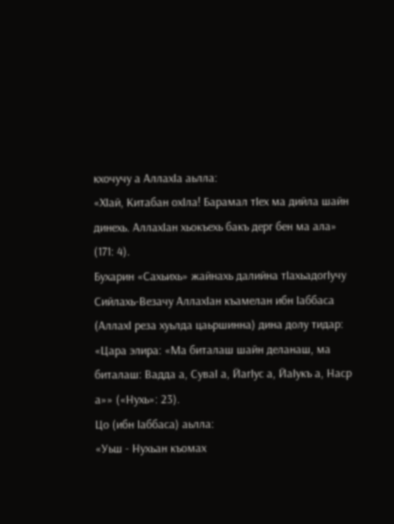кхочучу а АллахIа аьлла:
«ХIай, Китабан охIла! Барамал тIех ма дийла шайн динехь. АллахIан хьокъехь бакъ дерг бен ма ала» (171: 4).
Бухарин «Сахьихь» жайнахь далийна тIахьадогIучу Сийлахь-Везачу АллахIан къамелан ибн Iаббаса (АллахI реза хуьлда цаьршинна) дина долу тидар:
«Цара элира: «Ма биталаш шайн деланаш, ма биталаш: Вадда а, СуваI а, ЙагIус а, ЙаIукъ а, Наср а»» («Нухь»: 23).
Цо (ибн Iаббаса) аьлла:
«Уьш - Нухьан къомах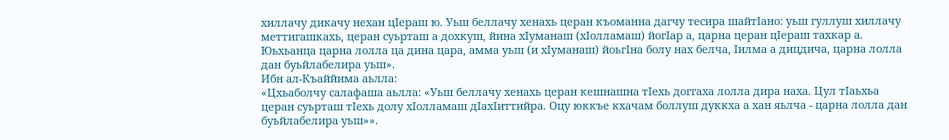хиллачу дикачу нехан цIераш ю. Уьш беллачу хенахь церан къоманна дагчу тесира шайтIано: уьш гуллуш хиллачу меттигашкахь, церан суьрташ а дохкуш, йина хIуманаш (хIолламаш) йогIар а, царна церан цIераш тахкар а. Юьхьанца царна лолла ца дина цара, амма уьш (и хIуманаш) йоьгIна болу нах белча, Iилма а дицдича, царна лолла дан буьйлабелира уьш».
Ибн ал-Къаййима аьлла:
«Цхьаболчу салафаша аьлла: «Уьш беллачу хенахь церан кешнашна тIехь доггаха лолла дира наха. Цул тIаьхьа церан суьрташ тIехь долу хIолламаш дIахIиттийра. Оцу юккъе кхачам боллуш дуккха а хан яьлча - царна лолла дан буьйлабелира уьш»».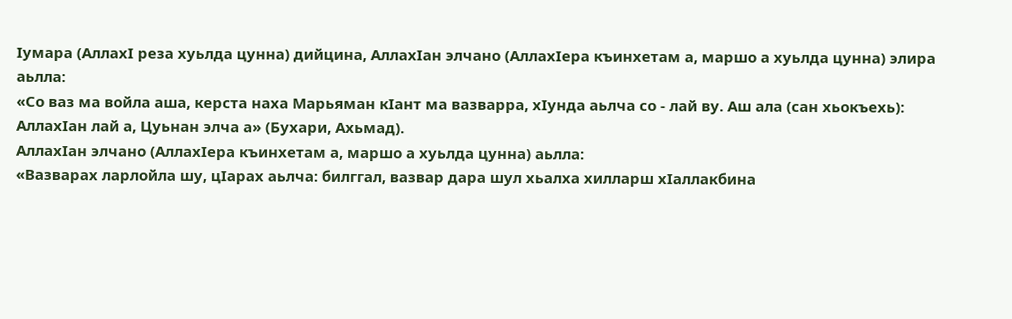Iумара (АллахI реза хуьлда цунна) дийцина, АллахIан элчано (АллахIера къинхетам а, маршо а хуьлда цунна) элира аьлла:
«Со ваз ма войла аша, керста наха Марьяман кIант ма вазварра, хIунда аьлча со - лай ву. Аш ала (сан хьокъехь): АллахIан лай а, Цуьнан элча а» (Бухари, Ахьмад).
АллахIан элчано (АллахIера къинхетам а, маршо а хуьлда цунна) аьлла:
«Вазварах ларлойла шу, цIарах аьлча: билггал, вазвар дара шул хьалха хилларш хIаллакбина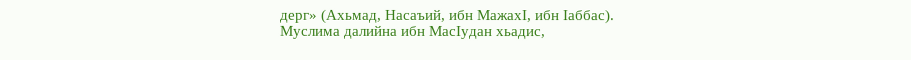дерг» (Ахьмад, Насаъий, ибн МажахI, ибн Iаббас).
Муслима далийна ибн МасIудан хьадис,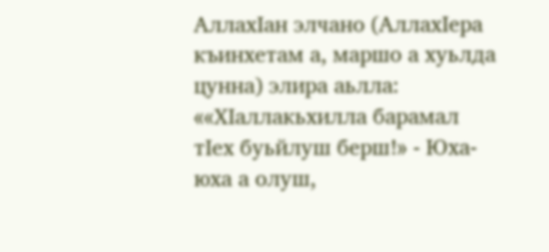АллахIан элчано (АллахIера къинхетам а, маршо а хуьлда цунна) элира аьлла:
««ХIаллакьхилла барамал тIех буьйлуш берш!» - Юха-юха а олуш,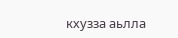кхузза аьлла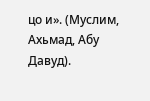цо и». (Муслим, Ахьмад, Абу Давуд).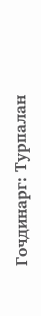Гочдинарг: Турпалан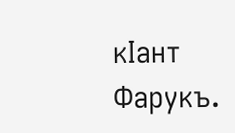кIант Фарукъ.